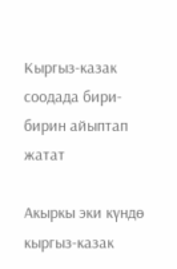Кыргыз-казак соодада бири-бирин айыптап жатат

Акыркы эки күндө кыргыз-казак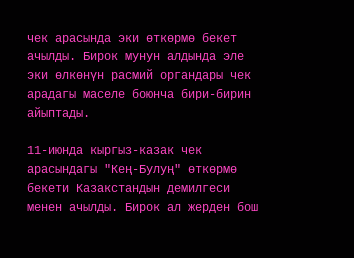чек арасында эки өткөрмө бекет ачылды. Бирок мунун алдында эле эки өлкөнүн расмий органдары чек арадагы маселе боюнча бири-бирин айыптады.

11-июнда кыргыз-казак чек арасындагы "Кең-Булуң" өткөрмө бекети Казакстандын демилгеси менен ачылды. Бирок ал жерден бош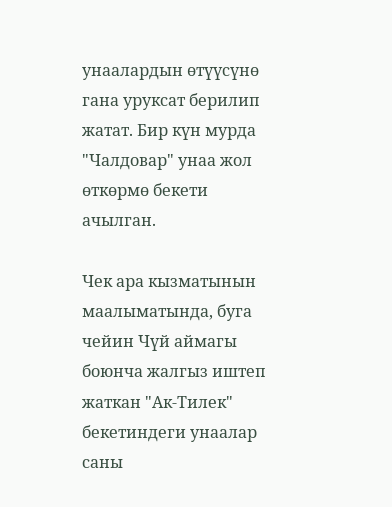унаалардын өтүүсүнө гана уруксат берилип жатат. Бир күн мурда "Чалдовар" унаа жол өткөрмө бекети ачылган.

Чек ара кызматынын маалыматында, буга чейин Чүй аймагы боюнча жалгыз иштеп жаткан "Ак-Тилек" бекетиндеги унаалар саны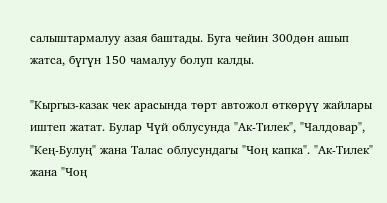салыштармалуу азая баштады. Буга чейин 300дөн ашып жатса, бүгүн 150 чамалуу болуп калды.

"Кыргыз-казак чек арасында төрт автожол өткөрүү жайлары иштеп жатат. Булар Чүй облусунда "Ак-Тилек", "Чалдовар", "Кең-Булуң" жана Талас облусундагы "Чоң капка". "Ак-Тилек" жана "Чоң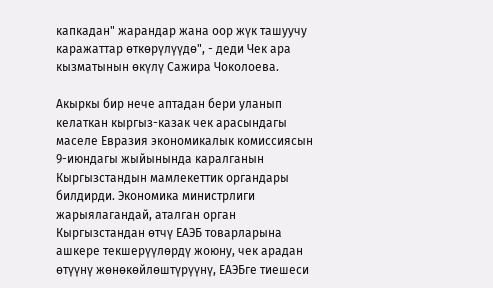капкадан" жарандар жана оор жүк ташуучу каражаттар өткөрүлүүдө", - деди Чек ара кызматынын өкүлү Сажира Чоколоева.

Акыркы бир нече аптадан бери уланып келаткан кыргыз-казак чек арасындагы маселе Евразия экономикалык комиссиясын 9-июндагы жыйынында каралганын Кыргызстандын мамлекеттик органдары билдирди. Экономика министрлиги жарыялагандай, аталган орган Кыргызстандан өтчү ЕАЭБ товарларына ашкере текшерүүлөрдү жоюну, чек арадан өтүүнү жөнөкөйлөштүрүүнү, ЕАЭБге тиешеси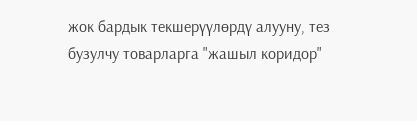жок бардык текшерүүлөрдү алууну, тез бузулчу товарларга "жашыл коридор"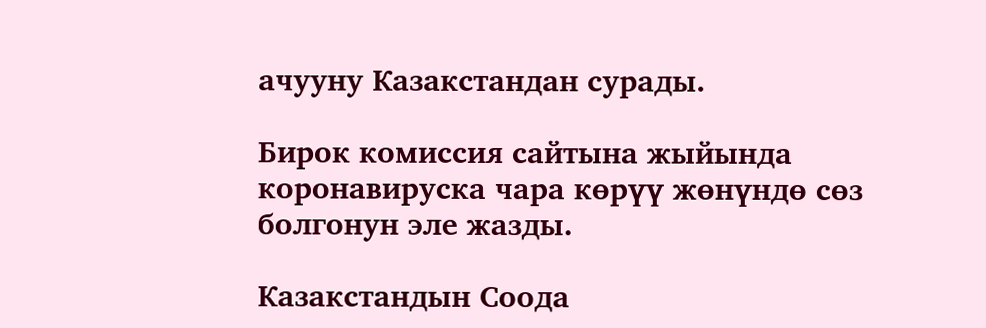ачууну Казакстандан сурады.

Бирок комиссия сайтына жыйында коронавируска чара көрүү жөнүндө сөз болгонун эле жазды.

Казакстандын Соода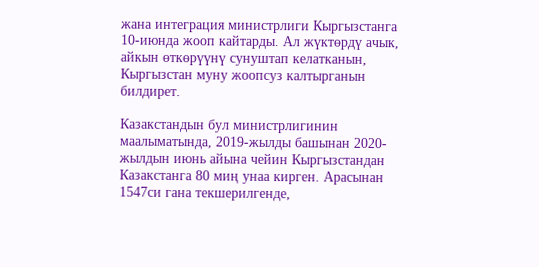жана интеграция министрлиги Кыргызстанга 10-июнда жооп кайтарды. Ал жүктөрдү ачык, айкын өткөрүүнү сунуштап келатканын, Кыргызстан муну жоопсуз калтырганын билдирет.

Казакстандын бул министрлигинин маалыматында, 2019-жылды башынан 2020-жылдын июнь айына чейин Кыргызстандан Казакстанга 80 миң унаа кирген. Арасынан 1547си гана текшерилгенде,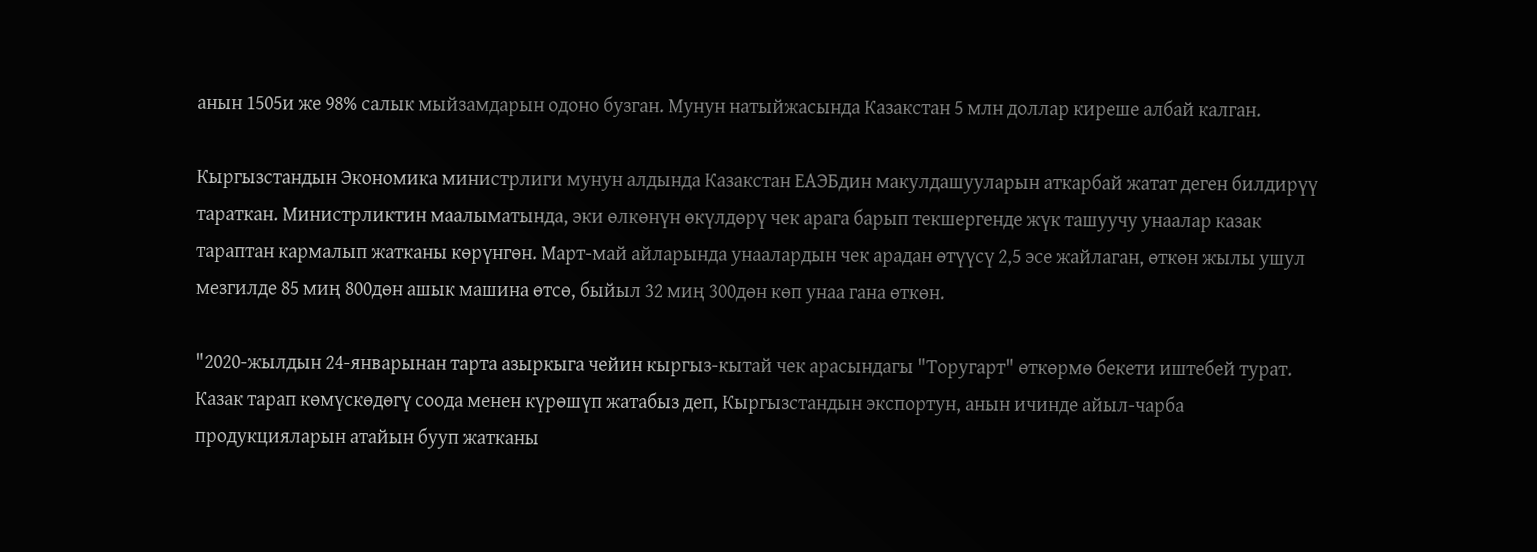анын 1505и же 98% салык мыйзамдарын одоно бузган. Мунун натыйжасында Казакстан 5 млн доллар киреше албай калган.

Кыргызстандын Экономика министрлиги мунун алдында Казакстан ЕАЭБдин макулдашууларын аткарбай жатат деген билдирүү тараткан. Министрликтин маалыматында, эки өлкөнүн өкүлдөрү чек арага барып текшергенде жүк ташуучу унаалар казак тараптан кармалып жатканы көрүнгөн. Март-май айларында унаалардын чек арадан өтүүсү 2,5 эсе жайлаган, өткөн жылы ушул мезгилде 85 миң 800дөн ашык машина өтсө, быйыл 32 миң 300дөн көп унаа гана өткөн.

"2020-жылдын 24-январынан тарта азыркыга чейин кыргыз-кытай чек арасындагы "Торугарт" өткөрмө бекети иштебей турат. Казак тарап көмүскөдөгү соода менен күрөшүп жатабыз деп, Кыргызстандын экспортун, анын ичинде айыл-чарба продукцияларын атайын бууп жатканы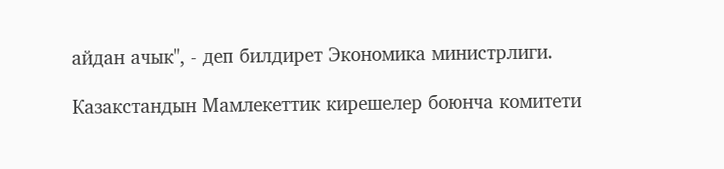айдан ачык", - деп билдирет Экономика министрлиги.

Казакстандын Мамлекеттик кирешелер боюнча комитети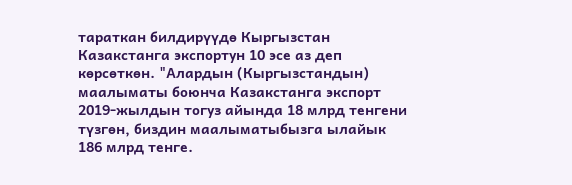тараткан билдирүүдө Кыргызстан Казакстанга экспортун 10 эсе аз деп көрсөткөн. "Алардын (Кыргызстандын) маалыматы боюнча Казакстанга экспорт 2019-жылдын тогуз айында 18 млрд тенгени түзгөн, биздин маалыматыбызга ылайык 186 млрд тенге.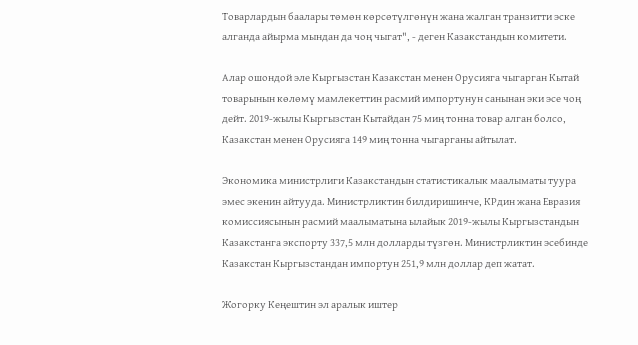Товарлардын баалары төмөн көрсөтүлгөнүн жана жалган транзитти эске алганда айырма мындан да чоң чыгат", - деген Казакстандын комитети.

Алар ошондой эле Кыргызстан Казакстан менен Орусияга чыгарган Кытай товарынын көлөмү мамлекеттин расмий импортунун санынан эки эсе чоң дейт. 2019-жылы Кыргызстан Кытайдан 75 миң тонна товар алган болсо, Казакстан менен Орусияга 149 миң тонна чыгарганы айтылат.

Экономика министрлиги Казакстандын статистикалык маалыматы туура эмес экенин айтууда. Министрликтин билдиришинче, КРдин жана Евразия комиссиясынын расмий маалыматына ылайык 2019-жылы Кыргызстандын Казакстанга экспорту 337,5 млн долларды түзгөн. Министрликтин эсебинде Казакстан Кыргызстандан импортун 251,9 млн доллар деп жатат.

Жогорку Кеңештин эл аралык иштер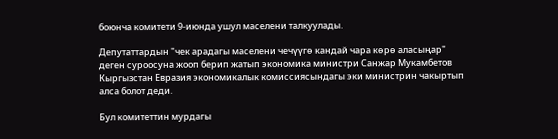боюнча комитети 9-июнда ушул маселени талкуулады.

Депутаттардын "чек арадагы маселени чечүүгө кандай чара көрө аласыңар" деген суроосуна жооп берип жатып экономика министри Санжар Мукамбетов Кыргызстан Евразия экономикалык комиссиясындагы эки министрин чакыртып алса болот деди.

Бул комитеттин мурдагы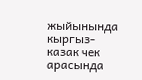жыйынында кыргыз-казак чек арасында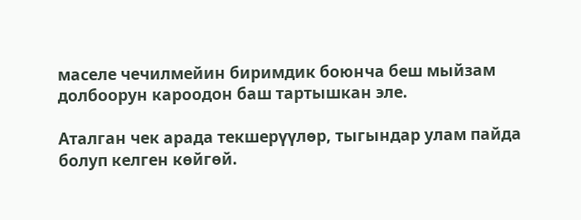маселе чечилмейин биримдик боюнча беш мыйзам долбоорун кароодон баш тартышкан эле.

Аталган чек арада текшерүүлөр, тыгындар улам пайда болуп келген көйгөй.